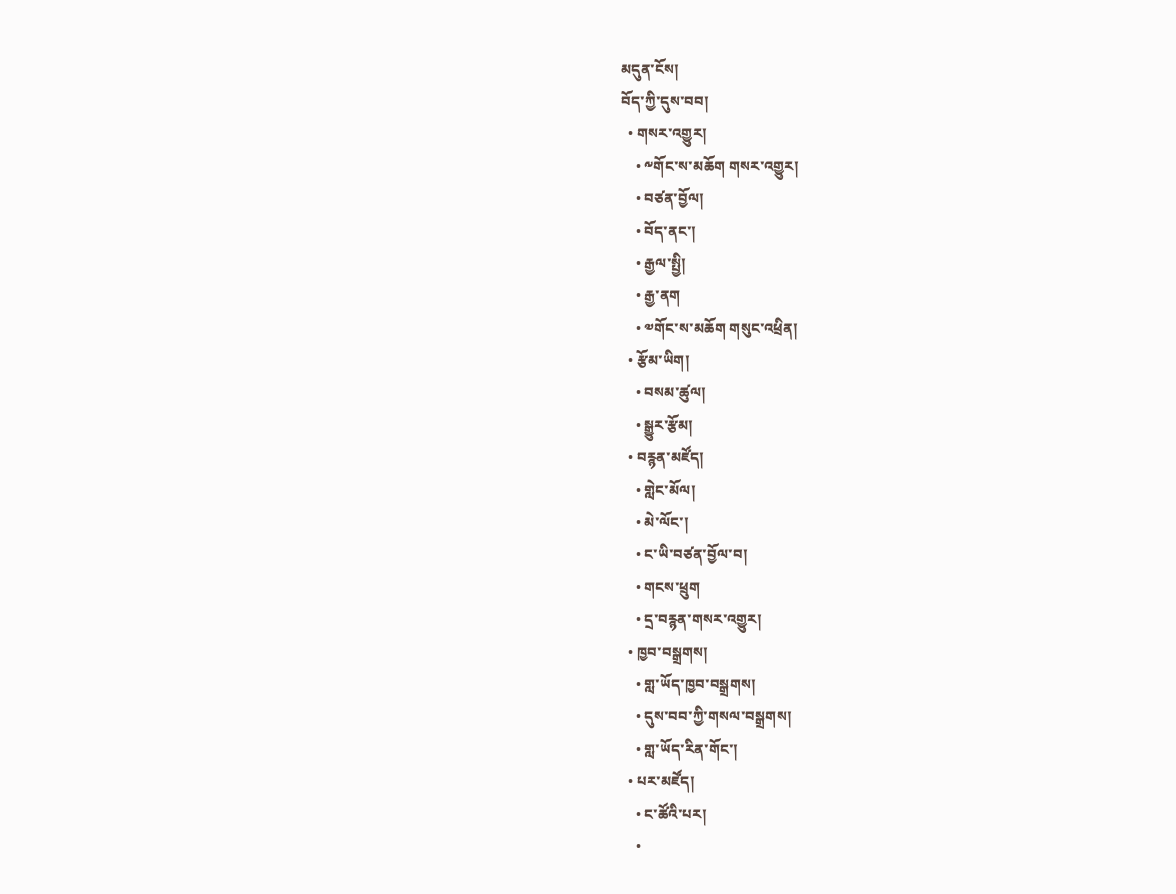མདུན་ངོས།
བོད་ཀྱི་དུས་བབ།
  • གསར་འགྱུར།
    • ༸གོང་ས་མཆོག གསར་འགྱུར།
    • བཙན་བྱོལ།
    • བོད་ནང་།
    • རྒྱལ་སྤྱི།
    • རྒྱ་ནག
    • ༧གོང་ས་མཆོག གསུང་འཕྲིན།
  • རྩོམ་ཡིག།
    • བསམ་ཚུལ།
    • སྒྱུར་རྩོམ།
  • བརྙན་མཛོད།
    • གླེང་མོལ།
    • མེ་ལོང་།
    • ང་ཡི་བཙན་བྱོལ་བ།
    • གངས་ཕྲུག
    • དྲ་བརྙན་གསར་འགྱུར།
  • ཁྱབ་བསྒྲགས།
    • གླ་ཡོད་ཁྱབ་བསྒྲགས།
    • དུས་བབ་ཀྱི་གསལ་བསྒྲགས།
    • གླ་ཡོད་རིན་གོང་།
  • པར་མཛོད།
    • ང་ཚོའི་པར།
    •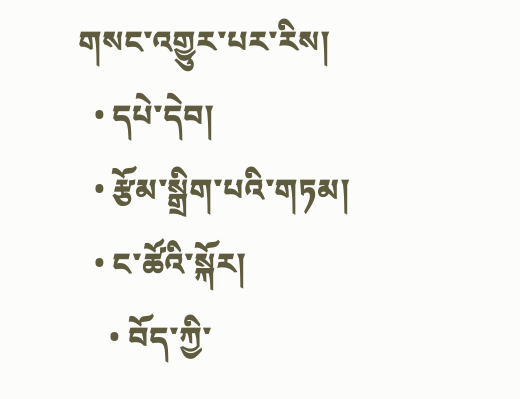གསང་འགྱུར་པར་རིས།
  • དཔེ་དེབ།
  • རྩོམ་སྒྲིག་པའི་གཏམ།
  • ང་ཚོའི་སྐོར།
    • བོད་ཀྱི་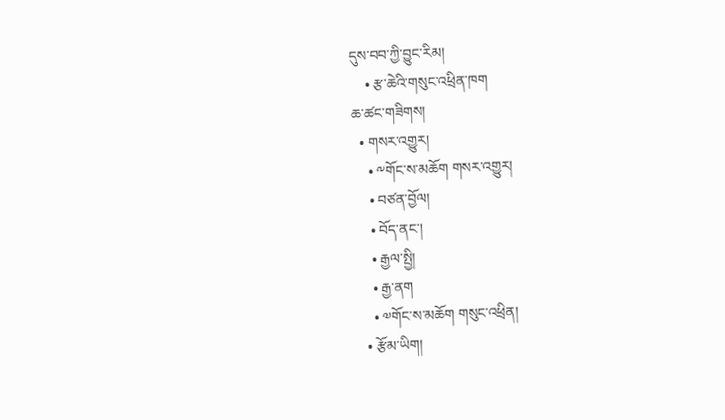དུས་བབ་ཀྱི་བྱུང་རིམ།
    • རྩ་ཆེའི་གསུང་འཕྲིན་ཁག
ཆ་ཚང་གཟིགས།
  • གསར་འགྱུར།
    • ༸གོང་ས་མཆོག གསར་འགྱུར།
    • བཙན་བྱོལ།
    • བོད་ནང་།
    • རྒྱལ་སྤྱི།
    • རྒྱ་ནག
    • ༧གོང་ས་མཆོག གསུང་འཕྲིན།
  • རྩོམ་ཡིག།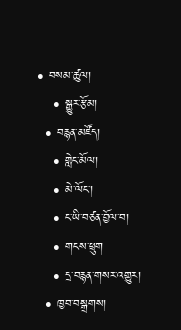• བསམ་ཚུལ།
    • སྒྱུར་རྩོམ།
  • བརྙན་མཛོད།
    • གླེང་མོལ།
    • མེ་ལོང་།
    • ང་ཡི་བཙན་བྱོལ་བ།
    • གངས་ཕྲུག
    • དྲ་བརྙན་གསར་འགྱུར།
  • ཁྱབ་བསྒྲགས།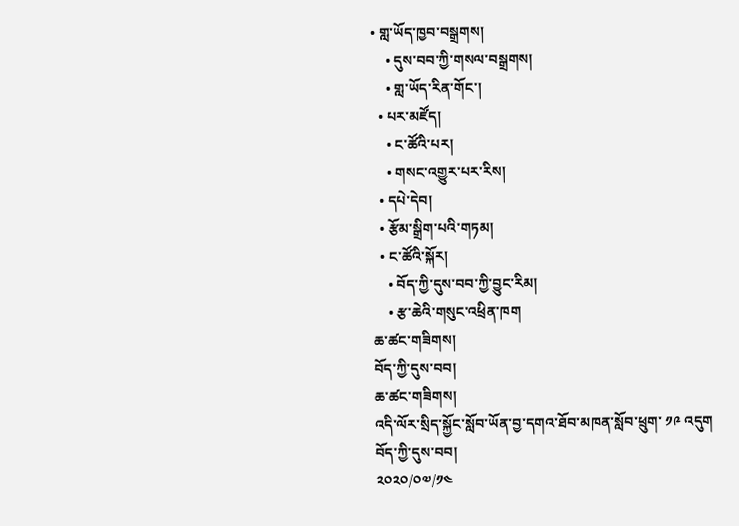• གླ་ཡོད་ཁྱབ་བསྒྲགས།
    • དུས་བབ་ཀྱི་གསལ་བསྒྲགས།
    • གླ་ཡོད་རིན་གོང་།
  • པར་མཛོད།
    • ང་ཚོའི་པར།
    • གསང་འགྱུར་པར་རིས།
  • དཔེ་དེབ།
  • རྩོམ་སྒྲིག་པའི་གཏམ།
  • ང་ཚོའི་སྐོར།
    • བོད་ཀྱི་དུས་བབ་ཀྱི་བྱུང་རིམ།
    • རྩ་ཆེའི་གསུང་འཕྲིན་ཁག
ཆ་ཚང་གཟིགས།
བོད་ཀྱི་དུས་བབ།
ཆ་ཚང་གཟིགས།
འདི་ལོར་སྲིད་སྐྱོང་སློབ་ཡོན་བྱ་དགའ་ཐོབ་མཁན་སློབ་ཕྲུག་ ༡༩ འདུག
བོད་ཀྱི་དུས་བབ།
༢༠༢༠/༠༧/༡༤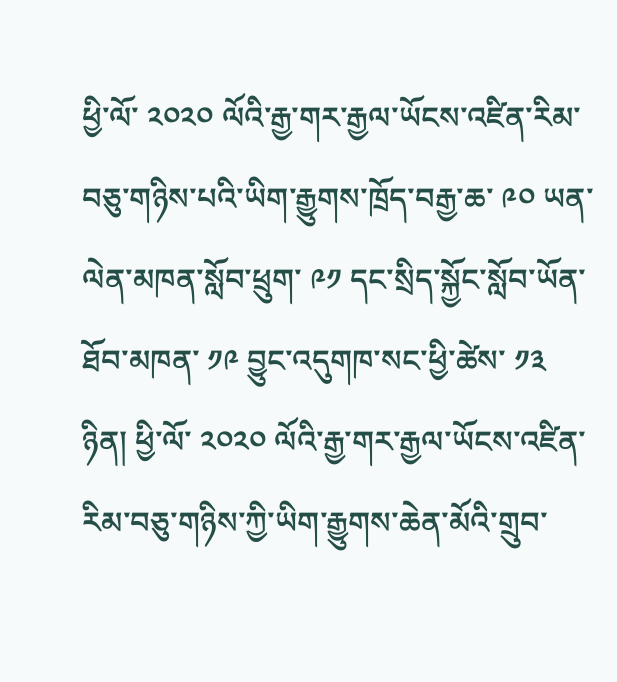ཕྱི་ལོ་ ༢༠༢༠ ལོའི་རྒྱ་གར་རྒྱལ་ཡོངས་འཛིན་རིམ་བཅུ་གཉིས་པའི་ཡིག་རྒྱུགས་ཁྲོད་བརྒྱ་ཆ་ ༩༠ ཡན་ལེན་མཁན་སློབ་ཕྲུག་ ༩༡ དང་སྲིད་སྐྱོང་སློབ་ཡོན་ཐོབ་མཁན་ ༡༩ བྱུང་འདུགཁ་སང་ཕྱི་ཚེས་ ༡༣ ཉིན། ཕྱི་ལོ་ ༢༠༢༠ ལོའི་རྒྱ་གར་རྒྱལ་ཡོངས་འཛིན་རིམ་བཅུ་གཉིས་ཀྱི་ཡིག་རྒྱུགས་ཆེན་མོའི་གྲུབ་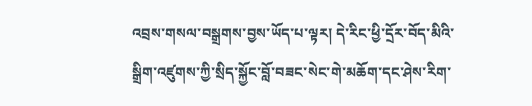འབྲས་གསལ་བསྒྲགས་བྱས་ཡོད་པ་ལྟར། དེ་རིང་ཕྱི་དྲོར་བོད་མིའི་སྒྲིག་འཛུགས་ཀྱི་སྲིད་སྐྱོང་བློ་བཟང་སེང་གེ་མཆོག་དང་ཤེས་རིག་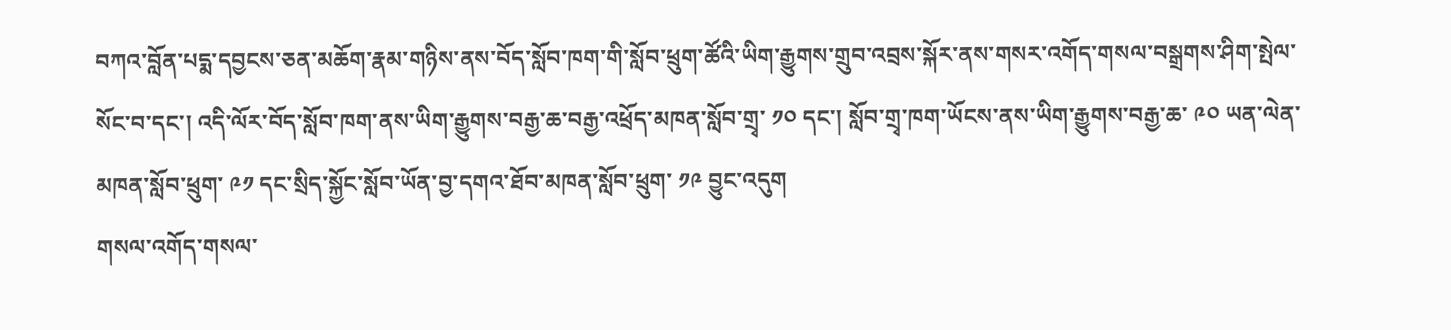བཀའ་བློན་པདྨ་དབྱངས་ཅན་མཆོག་རྣམ་གཉིས་ནས་བོད་སློབ་ཁག་གི་སློབ་ཕྲུག་ཚོའི་ཡིག་རྒྱུགས་གྲུབ་འབྲས་སྐོར་ནས་གསར་འགོད་གསལ་བསྒྲགས་ཤིག་སྤེལ་སོང་བ་དང་། འདི་ལོར་བོད་སློབ་ཁག་ནས་ཡིག་རྒྱུགས་བརྒྱ་ཆ་བརྒྱ་འཕྲོད་མཁན་སློབ་གྲྭ་ ༡༠ དང་། སློབ་གྲྭ་ཁག་ཡོངས་ནས་ཡིག་རྒྱུགས་བརྒྱ་ཆ་ ༩༠ ཡན་ལེན་མཁན་སློབ་ཕྲུག་ ༩༡ དང་སྲིད་སྐྱོང་སློབ་ཡོན་བྱ་དགའ་ཐོབ་མཁན་སློབ་ཕྲུག་ ༡༩ བྱུང་འདུག
གསལ་འགོད་གསལ་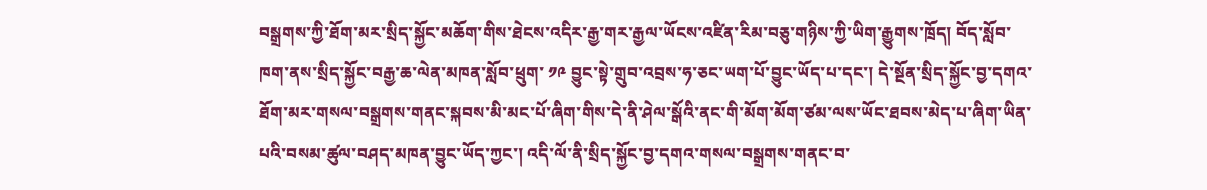བསྒྲགས་ཀྱི་ཐོག་མར་སྲིད་སྐྱོང་མཆོག་གིས་ཐེངས་འདིར་རྒྱ་གར་རྒྱལ་ཡོངས་འཛིན་རིམ་བཅུ་གཉིས་ཀྱི་ཡིག་རྒྱུགས་ཁྲོད། བོད་སློབ་ཁག་ནས་སྲིད་སྐྱོང་བརྒྱ་ཆ་ལེན་མཁན་སློབ་ཕྲུག་ ༡༩ བྱུང་སྟེ་གྲུབ་འབྲས་ཧ་ཅང་ཡག་པོ་བྱུང་ཡོད་པ་དང་། དེ་སྔོན་སྲིད་སྐྱོང་བྱ་དགའ་ཐོག་མར་གསལ་བསྒྲགས་གནང་སྐབས་མི་མང་པོ་ཞིག་གིས་དེ་ནི་ཤེལ་སྒོའི་ནང་གི་མོག་མོག་ཙམ་ལས་ཡོང་ཐབས་མེད་པ་ཞིག་ཡིན་པའི་བསམ་ཚུལ་བཤད་མཁན་བྱུང་ཡོད་ཀྱང་། འདི་ལོ་ནི་སྲིད་སྐྱོང་བྱ་དགའ་གསལ་བསྒྲགས་གནང་བ་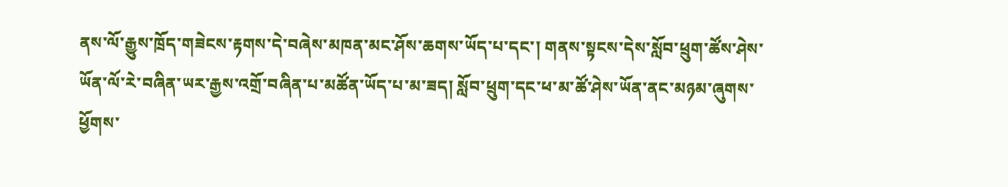ནས་ལོ་རྒྱུས་ཁྲོད་གཟེངས་རྟགས་དེ་བཞེས་མཁན་མང་ཤོས་ཆགས་ཡོད་པ་དང་། གནས་སྟངས་དེས་སློབ་ཕྲུག་ཚོས་ཤེས་ཡོན་ལོ་རེ་བཞིན་ཡར་རྒྱས་འགྲོ་བཞིན་པ་མཚོན་ཡོད་པ་མ་ཟད། སློབ་ཕྲུག་དང་ཕ་མ་ཚོ་ཤེས་ཡོན་ནང་མཉམ་ཞུགས་ཕྱོགས་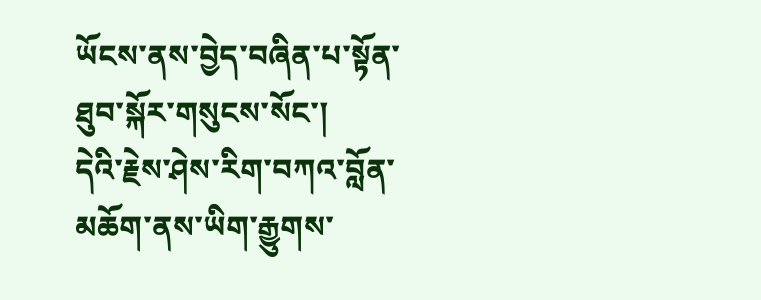ཡོངས་ནས་བྱེད་བཞིན་པ་སྟོན་ཐུབ་སྐོར་གསུངས་སོང་།
དེའི་རྗེས་ཤེས་རིག་བཀའ་བློན་མཆོག་ནས་ཡིག་རྒྱུགས་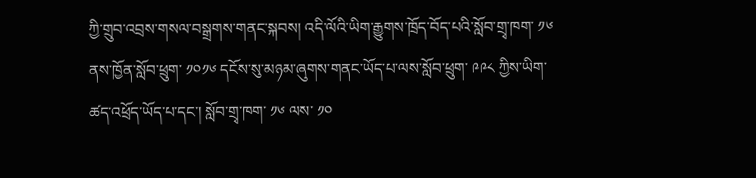ཀྱི་གྲུབ་འབྲས་གསལ་བསྒྲགས་གནང་སྐབས། འདི་ལོའི་ཡིག་རྒྱུགས་ཁྲོད་བོད་པའི་སློབ་གྲྭ་ཁག་ ༡༦ ནས་ཁྱོན་སློབ་ཕྲུག་ ༡༠༡༦ དངོས་སུ་མཉམ་ཞུགས་གནང་ཡོད་པ་ལས་སློབ་ཕྲུག་ ༩༩༨ ཀྱིས་ཡིག་ཚད་འཕྲོད་ཡོད་པ་དང་། སློབ་གྲྭ་ཁག་ ༡༦ ལས་ ༡༠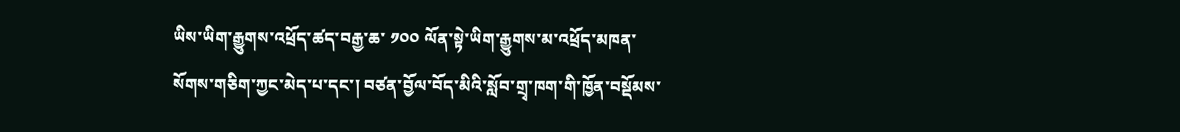ཡིས་ཡིག་རྒྱུགས་འཕྲོད་ཚད་བརྒྱ་ཆ་ ༡༠༠ ལོན་སྟེ་ཡིག་རྒྱུགས་མ་འཕྲོད་མཁན་སོགས་གཅིག་ཀྱང་མེད་པ་དང་། བཙན་བྱོལ་བོད་མིའི་སློབ་གྲྭ་ཁག་གི་ཁྱོན་བསྡོམས་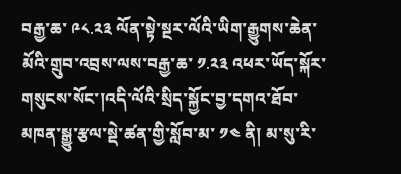བརྒྱ་ཆ་ ༩༨.༢༣ ལོན་སྟེ་སྔར་ལོའི་ཡིག་རྒྱུགས་ཆེན་མོའི་གྲུབ་འབྲས་ལས་བརྒྱ་ཆ་ ༡.༢༣ འཕར་ཡོད་སྐོར་གསུངས་སོང་།འདི་ལོའི་སྲིད་སྐྱོང་བྱ་དགའ་ཐོབ་མཁན་སྒྱུ་རྩལ་སྡེ་ཚན་གྱི་སློབ་མ་ ༡༤ ནི། མ་སུ་རི་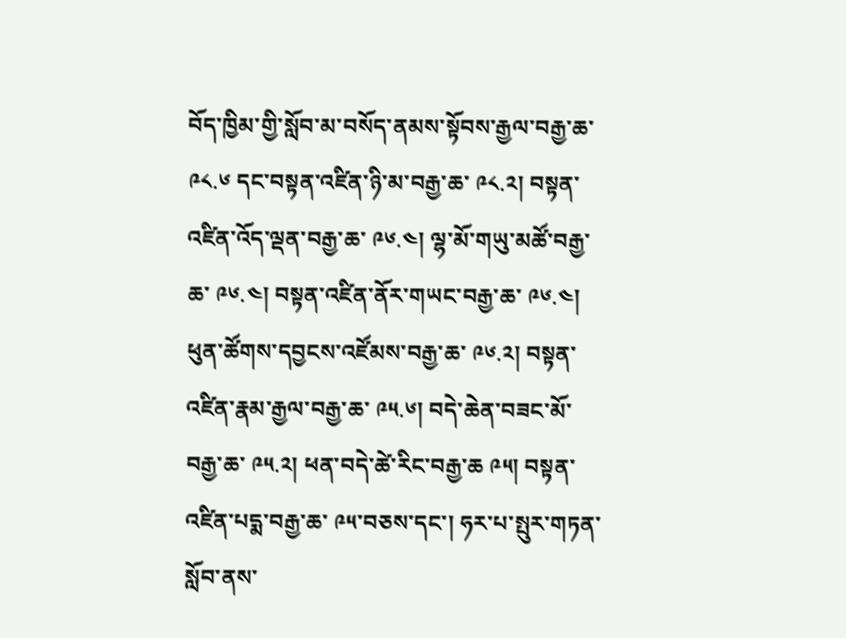བོད་ཁྱིམ་གྱི་སློབ་མ་བསོད་ནམས་སྟོབས་རྒྱལ་བརྒྱ་ཆ་ ༩༨.༦ དང་བསྟན་འཛིན་ཉི་མ་བརྒྱ་ཆ་ ༩༨.༢། བསྟན་འཛིན་འོད་ལྡན་བརྒྱ་ཆ་ ༩༦.༤། ལྷ་མོ་གཡུ་མཚོ་བརྒྱ་ཆ་ ༩༦.༤། བསྟན་འཛིན་ནོར་གཡང་བརྒྱ་ཆ་ ༩༦.༤།  ཕུན་ཚོགས་དབྱངས་འཛོམས་བརྒྱ་ཆ་ ༩༦.༢། བསྟན་འཛིན་རྣམ་རྒྱལ་བརྒྱ་ཆ་ ༩༥.༦། བདེ་ཆེན་བཟང་མོ་བརྒྱ་ཆ་ ༩༥.༢། ཕན་བདེ་ཚེ་རིང་བརྒྱ་ཆ ༩༥། བསྟན་འཛིན་པདྨ་བརྒྱ་ཆ་ ༩༥་བཅས་དང་། ཧར་པ་སྤུར་གཏན་སློབ་ནས་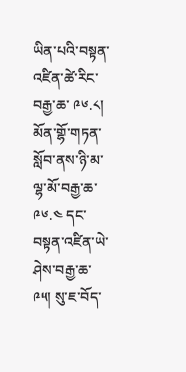ཡིན་པའི་བསྟན་འཛིན་ཚེ་རིང་བརྒྱ་ཆ་ ༩༦.༨། མོན་གྷོ་གཏན་སློབ་ནས་ཉི་མ་ལྷ་མོ་བརྒྱ་ཆ་ ༩༦.༤ དང་བསྟན་འཛིན་ཡེ་ཤེས་བརྒྱ་ཆ་ ༩༥། སུ་ཇ་བོད་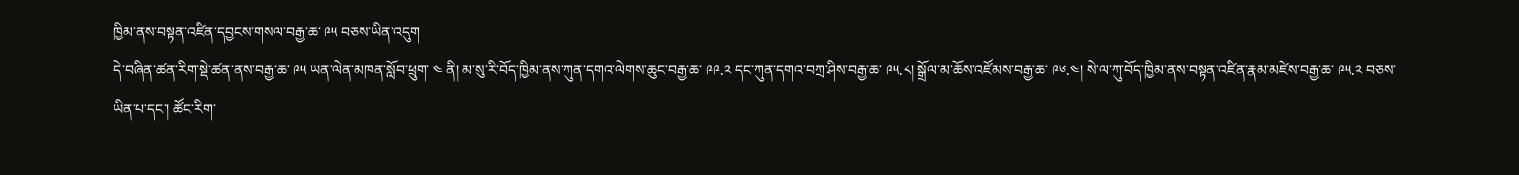ཁྱིམ་ནས་བསྟན་འཛིན་དབྱངས་གསལ་བརྒྱ་ཆ་ ༩༥ བཅས་ཡིན་འདུག
དེ་བཞིན་ཚན་རིག་སྡེ་ཚན་ནས་བརྒྱ་ཆ་ ༩༥ ཡན་ལེན་མཁན་སློབ་ཕྲུག་ ༤ ནི། མ་སུ་རི་བོད་ཁྱིམ་ནས་ཀུན་དགའ་ལེགས་ཆུང་བརྒྱ་ཆ་ ༩༩.༢ དང་ཀུན་དགའ་བཀྲ་ཤིས་བརྒྱ་ཆ་ ༩༥.༨། སྒྲོལ་མ་ཆོས་འཛོམས་བརྒྱ་ཆ་ ༩༦.༤། སེ་ལ་ཀུ་བོད་ཁྱིམ་ནས་བསྟན་འཛིན་རྣམ་མཛེས་བརྒྱ་ཆ་ ༩༥.༢ བཅས་ཡིན་པ་དང་། ཚོང་རིག་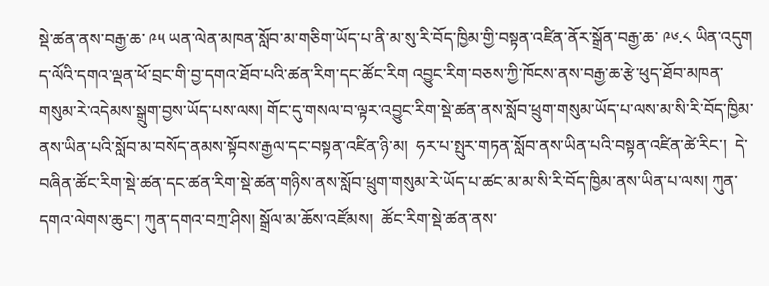སྡེ་ཚན་ནས་བརྒྱ་ཆ་ ༩༥ ཡན་ལེན་མཁན་སློབ་མ་གཅིག་ཡོད་པ་ནི་མ་སུ་རི་བོད་ཁྱིམ་གྱི་བསྟན་འཛིན་ནོར་སྒྲོན་བརྒྱ་ཆ་ ༩༦.༨ ཡིན་འདུག
ད་ལོའི་དགའ་ལྡན་ཕོ་བྲང་གི་བྱ་དགའ་ཐོབ་པའི་ཚན་རིག་དང་ཚོང་རིག འབྱུང་རིག་བཅས་ཀྱི་ཁོངས་ནས་བརྒྱ་ཆ་རྩེ་ཕུད་ཐོབ་མཁན་གསུམ་རེ་འདེམས་སྒྲུག་བྱས་ཡོད་པས་ལས། གོང་དུ་གསལ་བ་ལྟར་འབྱུང་རིག་སྡེ་ཚན་ནས་སློབ་ཕྲུག་གསུམ་ཡོད་པ་ལས་མ་སི་རི་བོད་ཁྱིམ་ནས་ཡིན་པའི་སློབ་མ་བསོད་ནམས་སྟོབས་རྒྱལ་དང་བསྟན་འཛིན་ཉི་མ།  ཧར་པ་སྤུར་གཏན་སློབ་ནས་ཡིན་པའི་བསྟན་འཛིན་ཚེ་རིང་།  དེ་བཞིན་ཚོང་རིག་སྡེ་ཚན་དང་ཚན་རིག་སྡེ་ཚན་གཉིས་ནས་སློབ་ཕྲུག་གསུམ་རེ་ཡོད་པ་ཚང་མ་མ་སི་རི་བོད་ཁྱིམ་ནས་ཡིན་པ་ལས། ཀུན་དགའ་ལེགས་ཆུང་། ཀུན་དགའ་བཀྲ་ཤིས། སྒྲོལ་མ་ཆོས་འཛོམས།  ཚོང་རིག་སྡེ་ཚན་ནས་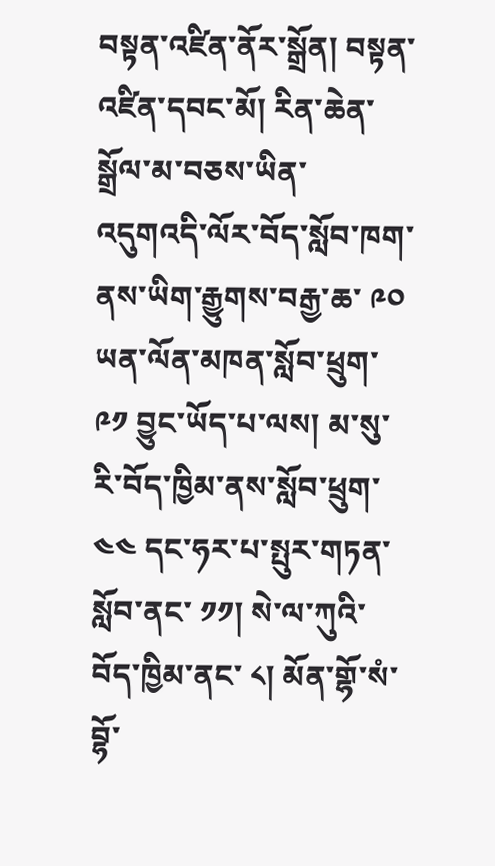བསྟན་འཛིན་ནོར་སྒྲོན། བསྟན་འཛིན་དབང་མོ། རིན་ཆེན་སྒྲོལ་མ་བཅས་ཡིན་འདུགའདི་ལོར་བོད་སློབ་ཁག་ནས་ཡིག་རྒྱུགས་བརྒྱ་ཆ་ ༩༠ ཡན་ལོན་མཁན་སློབ་ཕྲུག་ ༩༡ བྱུང་ཡོད་པ་ལས། མ་སུ་རི་བོད་ཁྱིམ་ནས་སློབ་ཕྲུག་ ༤༤ དང་ཧར་པ་སྤུར་གཏན་སློབ་ནང་ ༡༡། སེ་ལ་ཀུའི་བོད་ཁྱིམ་ནང་ ༨། མོན་གྷོ་སཾ་བྷོ་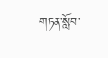གཏན་སློབ་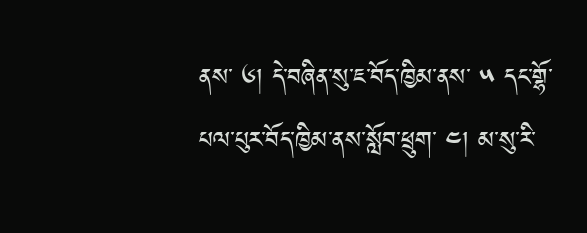ནས་ ༦། དེ་བཞིན་སུ་ཇ་བོད་ཁྱིམ་ནས་ ༥ དང་གྷོ་པལ་པུར་བོད་ཁྱིམ་ནས་སློབ་ཕྲུག་ ༤། མ་སུ་རི་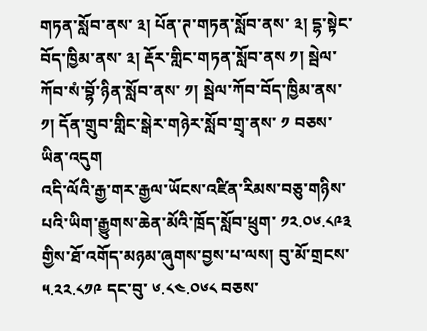གཏན་སློབ་ནས་ ༣། པོན་ཊ་གཏན་སློབ་ནས་ ༣། དྷ་སྟེང་བོད་ཁྱིམ་ནས་ ༣། རྡོར་གླིང་གཏན་སློབ་ནས ༡། སྦེལ་ཀོབ་སཾ་བྷོ་ཉིན་སློབ་ནས་ ༡། སྦེལ་ཀོབ་བོད་ཁྱིམ་ནས་ ༡། དོན་གྲུབ་གླིང་སྒེར་གཉེར་སློབ་གྲྭ་ནས་ ༡ བཅས་ཡིན་འདུག
འདི་ལོའི་རྒྱ་གར་རྒྱལ་ཡོངས་འཛིན་རིམས་བཅུ་གཉིས་པའི་ཡིག་རྒྱུགས་ཆེན་མོའི་ཁྲོད་སློབ་ཕྲུག་ ༡༢.༠༦.༨༩༣ གྱིས་ཐོ་འགོད་མཉམ་ཞུགས་བྱས་པ་ལས། བུ་མོ་གྲངས་ ༥.༢༢.༨༡༩ དང་བུ་ ༦.༨༤.༠༦༨ བཅས་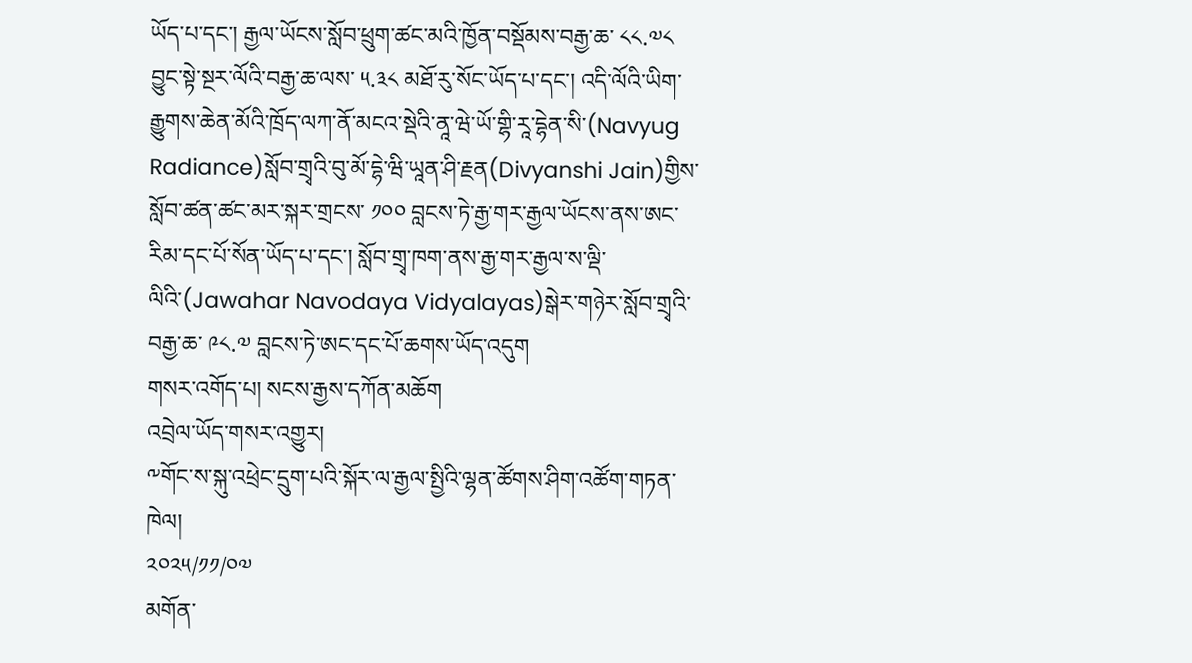ཡོད་པ་དང་། རྒྱལ་ཡོངས་སློབ་ཕྲུག་ཚང་མའི་ཁྱོན་བསྡོམས་བརྒྱ་ཆ་ ༨༨.༧༨ བྱུང་སྟེ་སྔར་ལོའི་བརྒྱ་ཆ་ལས་ ༥.༣༨ མཐོ་རུ་སོང་ཡོད་པ་དང་། འདི་ལོའི་ཡིག་རྒྱུགས་ཆེན་མོའི་ཁྲོད་ལཀ་ནོ་མངའ་སྡེའི་ནཱ་ཝེ་ཡོ་གྷི་རཱ་དྷེན་སི་(Navyug Radiance)སློབ་གྲྭའི་བུ་མོ་དྷེ་ཝི་ཡཱན་ཤི་རྗན(Divyanshi Jain)གྱིས་སློབ་ཚན་ཚང་མར་སྐར་གྲངས་ ༡༠༠ བླངས་ཏེ་རྒྱ་གར་རྒྱལ་ཡོངས་ནས་ཨང་རིམ་དང་པོ་སོན་ཡོད་པ་དང་། སློབ་གྲྭ་ཁག་ནས་རྒྱ་གར་རྒྱལ་ས་ལྡི་ལིའི་(Jawahar Navodaya Vidyalayas)སྒེར་གཉེར་སློབ་གྲྭའི་བརྒྱ་ཆ་ ༩༨.༧ བླངས་ཏེ་ཨང་དང་པོ་ཆགས་ཡོད་འདུག
གསར་འགོད་པ། སངས་རྒྱས་དཀོན་མཆོག
འབྲེལ་ཡོད་གསར་འགྱུར།
༸གོང་ས་སྐུ་འཕྲེང་དྲུག་པའི་སྐོར་ལ་རྒྱལ་སྤྱིའི་ལྷན་ཚོགས་ཤིག་འཚོག་གཏན་ཁེལ།
༢༠༢༥/༡༡/༠༧
མགོན་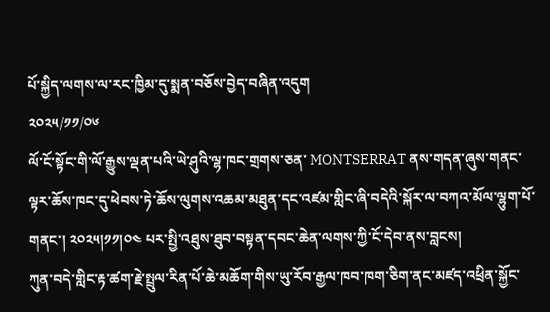པོ་སྐྱིད་ལགས་ལ་རང་ཁྱིམ་དུ་སྨན་བཅོས་བྱེད་བཞིན་འདུག
༢༠༢༥/༡༡/༠༦
ལོ་ངོ་སྟོང་གི་ལོ་རྒྱུས་ལྡན་པའི་ཡེ་ཤུའི་ལྷ་ཁང་གྲགས་ཅན་ MONTSERRAT ནས་གདན་ཞུས་གནང་ལྟར་ཆོས་ཁང་དུ་ཕེབས་ཏེ་ཆོས་ལུགས་འཆམ་མཐུན་དང་འཛམ་གླིང་ཞི་བདེའི་སྐོར་ལ་བཀའ་མོལ་ལྷུག་པོ་གནང་། ༢༠༢༥།༡༡།༠༤ པར་སྤྱི་འཐུས་ཐུབ་བསྟན་དབང་ཆེན་ལགས་ཀྱི་ངོ་དེབ་ནས་བླངས།
ཀུན་བདེ་གླིང་རྟ་ཚག་རྗེ་སྤྲུལ་རིན་པོ་ཆེ་མཆོག་གིས་ཡུ་རོབ་རྒྱལ་ཁབ་ཁག་ཅིག་ནང་མཛད་འཕྲིན་སྐྱོང་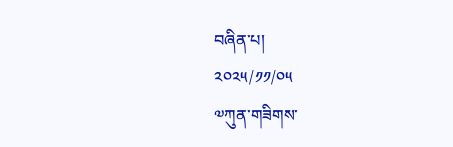བཞིན་པ།
༢༠༢༥/༡༡/༠༥
༧ཀུན་གཟིགས་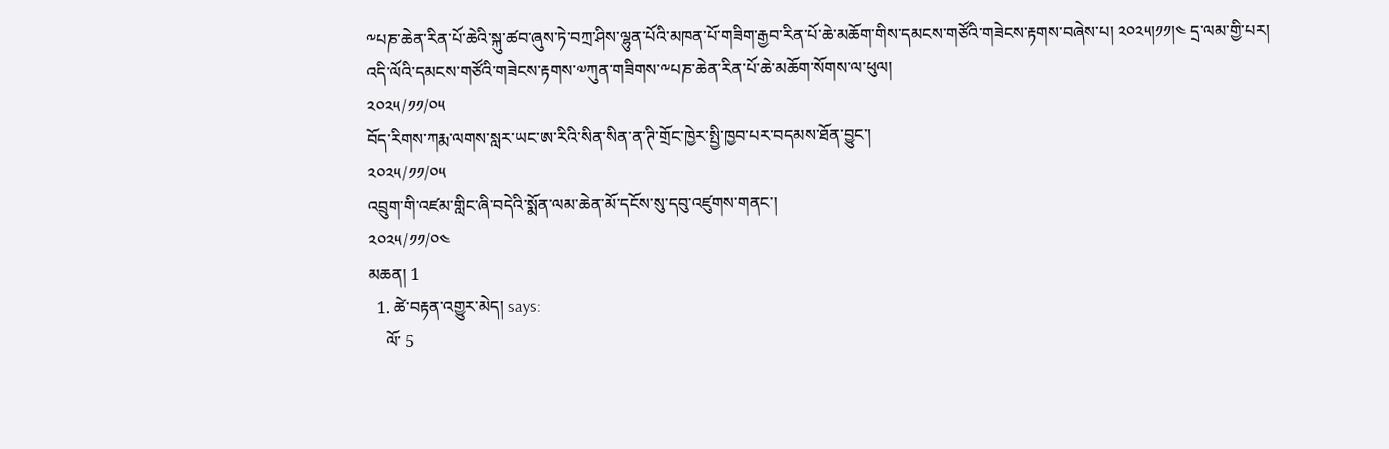༸པཎ་ཆེན་རིན་པོ་ཆེའི་སྐུ་ཚབ་ཞུས་ཏེ་བཀྲ་ཤིས་ལྷུན་པོའི་མཁན་པོ་གཟིག་རྒྱབ་རིན་པོ་ཆེ་མཆོག་གིས་དམངས་གཙོའི་གཟེངས་རྟགས་བཞེས་པ། ༢༠༢༥།༡༡།༤ དྲ་ལམ་གྱི་པར།
འདི་ལོའི་དམངས་གཙོའི་གཟེངས་རྟགས་༧ཀུན་གཟིགས་༸པཎ་ཆེན་རིན་པོ་ཆེ་མཆོག་སོགས་ལ་ཕུལ།
༢༠༢༥/༡༡/༠༥
བོད་རིགས་ཀརྨ་ལགས་སླར་ཡང་ཨ་རིའི་སིན་སིན་ན་ཊི་གྲོང་ཁྱེར་སྤྱི་ཁྱབ་པར་བདམས་ཐོན་བྱུང་།
༢༠༢༥/༡༡/༠༥
འབྲུག་གི་འཛམ་གླིང་ཞི་བདེའི་སྨོན་ལམ་ཆེན་མོ་དངོས་སུ་དབུ་འཛུགས་གནང་།
༢༠༢༥/༡༡/༠༤
མཆན། 1
  1. ཚེ་བརྟན་འགྱུར་མེད། says:
    ལོ་ 5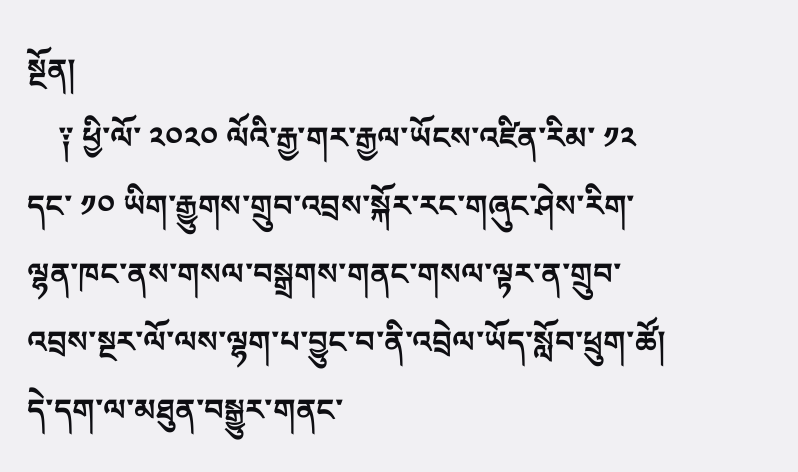སྔོན།
    ༑ ཕྱི་ལོ་ ༢༠༢༠ ལོའི་རྒྱ་གར་རྒྱལ་ཡོངས་འཛིན་རིམ་ ༡༢ དང་ ༡༠ ཡིག་རྒྱུགས་གྲུབ་འབྲས་སྐོར་རང་གཞུང་ཤེས་རིག་ལྷན་ཁང་ནས་གསལ་བསྒྲགས་གནང་གསལ་ལྟར་ན་གྲུབ་འབྲས་སྔར་ལོ་ལས་ལྷག་པ་བྱུང་བ་ནི་འབྲེལ་ཡོད་སློབ་ཕྲུག་ཚོ། དེ་དག་ལ་མཐུན་བསྒྱུར་གནང་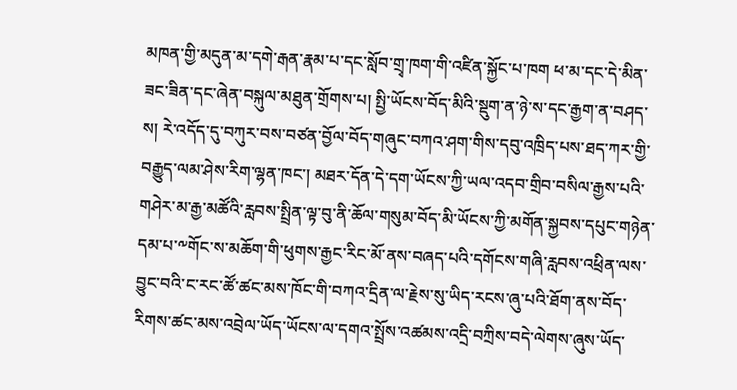མཁན་གྱི་མདུན་མ་དགེ་རྒན་རྣམ་པ་དང་སློབ་གྲྭ་ཁག་གི་འཛིན་སྐྱོང་པ་ཁག ཕ་མ་དང་དེ་མིན་ཟང་ཟིན་དང་ཞེན་བསྐུལ་མཐུན་གྲོགས་པ། སྤྱི་ཡོངས་བོད་མིའི་སྡུག་ན་ཉེ་ས་དང་རྒྱག་ན་བཤད་ས། རེ་འདོད་དུ་བཀུར་བས་བཙན་བྱོལ་བོད་གཞུང་བཀའ་ཤག་གིས་དབུ་འཁྲིད་པས་ཐད་ཀར་གྱི་བརྒྱུད་ལམ་ཤེས་རིག་ལྷན་ཁང་། མཐར་དོན་དེ་དག་ཡོངས་ཀྱི་ཡལ་འདབ་གྲིབ་བསིལ་རྒྱས་པའི་གཤེར་མ་རྒྱ་མཚོའི་རླབས་སྤྲིན་ལྟ་བུ་ནི་ཆོལ་གསུམ་བོད་མི་ཡོངས་ཀྱི་མགོན་སྐྱབས་དཔུང་གཉེན་དམ་པ་༸གོང་ས་མཆོག་གི་ཕུགས་རྒྱང་རིང་མོ་ནས་བཞད་པའི་དགོངས་གཞི་རླབས་འཕྲིན་ལས་བྱུང་བའི་ང་རང་ཚོ་ཚང་མས་ཁོང་གི་བཀའ་དྲིན་ལ་རྗེས་སུ་ཡིད་རངས་ཞུ་པའི་ཐོག་ནས་བོད་རིགས་ཚང་མས་འབྲེལ་ཡོད་ཡོངས་ལ་དགའ་སྤྲོས་འཚམས་འདྲི་བཀྲིས་བདེ་ལེགས་ཞུས་ཡོད་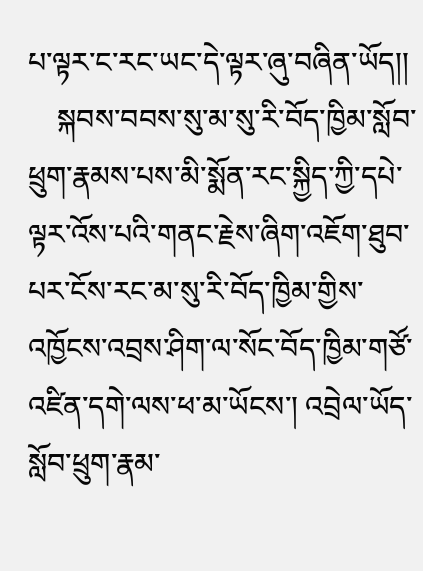པ་ལྟར་ང་རང་ཡང་དེ་ལྟར་ཞུ་བཞིན་ཡོད།།
    སྐབས་བབས་སུ་མ་སུ་རི་བོད་ཁྱིམ་སློབ་ཕྲུག་རྣམས་པས་མི་སྨོན་རང་སྐྱིད་ཀྱི་དཔེ་ལྟར་འོས་པའི་གནང་རྗེས་ཞིག་འཇོག་ཐུབ་པར་ངོས་རང་མ་སུ་རི་བོད་ཁྱིམ་གྱིས་འཁྱོངས་འབྲས་ཤིག་ལ་སོང་བོད་ཁྱིམ་གཙོ་འཛིན་དགེ་ལས་ཕ་མ་ཡོངས་། འབྲེལ་ཡོད་སློབ་ཕྲུག་རྣམ་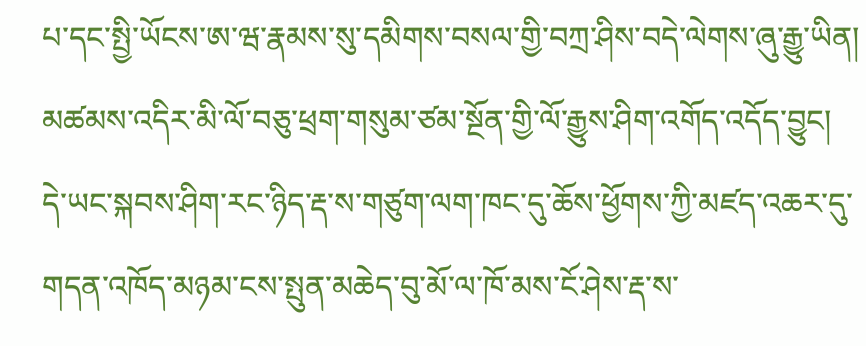པ་དང་སྤྱི་ཡོངས་ཨ་ཝ་རྣམས་སུ་དམིགས་བསལ་གྱི་བཀྲ་ཤིས་བདེ་ལེགས་ཞུ་རྒྱུ་ཡིན། མཚམས་འདིར་མི་ལོ་བཅུ་ཕྲག་གསུམ་ཙམ་སྔོན་གྱི་ལོ་རྒྱུས་ཤིག་འགོད་འདོད་བྱུང། དེ་ཡང་སྐབས་ཤིག་རང་ཉིད་རྡ་ས་གཙུག་ལག་ཁང་དུ་ཆོས་ཕྱོགས་ཀྱི་མཛད་འཆར་དུ་གདན་འཁོད་མཉམ་ངས་སྤུན་མཆེད་བུ་མོ་ལ་ཁོ་མས་ངོ་ཤེས་རྡ་ས་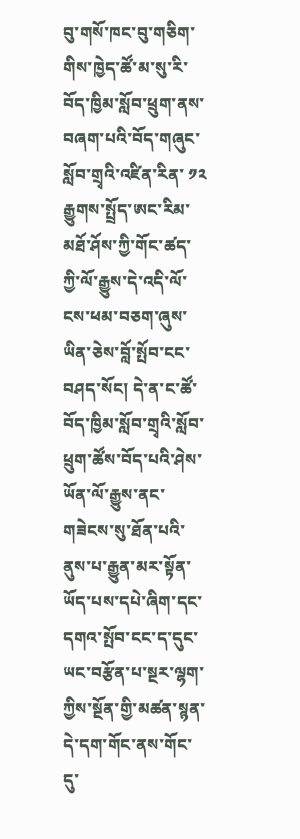བུ་གསོ་ཁང་བུ་གཅིག་གིས་ཁྱེད་ཚོ་མ་སུ་རི་བོད་ཁྱིམ་སློབ་ཕྲུག་ནས་བཞག་པའི་བོད་གཞུང་སློབ་གྲྭའི་འཛིན་རིན་ ༡༢ རྒྱུགས་སྤྲོད་ཨང་རིམ་མཐོ་ཤོས་ཀྱི་གོང་ཚད་ཀྱི་ལོ་རྒྱུས་དེ་འདི་ལོ་ངས་ཕམ་བཅག་ཞུས་ཡིན་ཅེས་བློ་སྤོབ་ངང་བཤད་སོང། དེ་ན་ང་ཚོ་བོད་ཁྱིམ་སློབ་གྲྭའི་སློབ་ཕྲུག་ཚོས་བོད་པའི་ཤེས་ཡོན་ལོ་རྒྱུས་ནང་གཟེངས་སུ་ཐོན་པའི་ནུས་པ་རྒྱུན་མར་སྟོན་ཡོད་པས་དཔེ་ཞིག་དང་དགའ་སྤོབ་ངང་ད་དུང་ཡང་བརྩོན་པ་སྔར་ལྷག་ཀྱིས་སྔོན་གྱི་མཚན་སྙན་དེ་དག་གོང་ནས་གོང་དུ་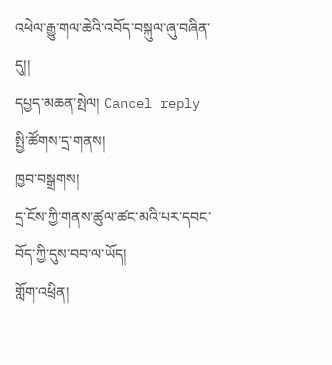འཕེལ་རྒྱུ་གལ་ཆེའི་འབོད་བསྐུལ་ཞུ་བཞིན་དུ།།
དཔྱད་མཆན་སྤེལ། Cancel reply
སྤྱི་ཚོགས་དྲ་གནས།
ཁྱབ་བསྒྲགས།
དྲ་ངོས་ཀྱི་གནས་ཚུལ་ཚང་མའི་པར་དབང་བོད་ཀྱི་དུས་བབ་ལ་ཡོད།
གློག་འཕྲིན།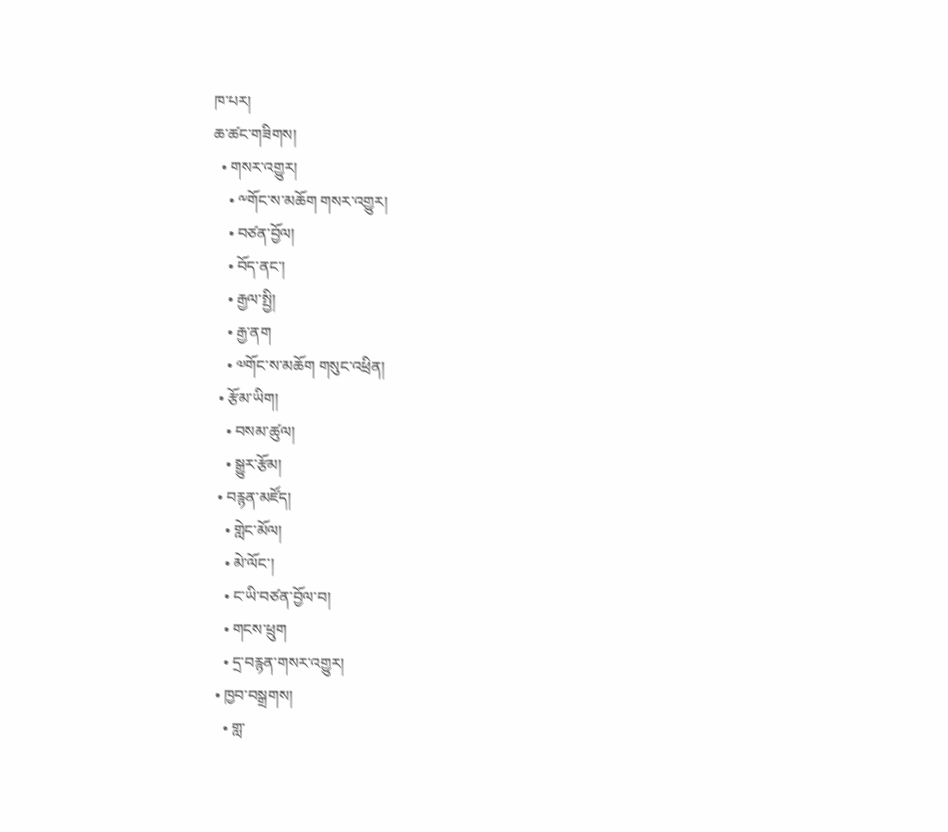ཁ་པར།
ཆ་ཚང་གཟིགས།
  • གསར་འགྱུར།
    • ༸གོང་ས་མཆོག གསར་འགྱུར།
    • བཙན་བྱོལ།
    • བོད་ནང་།
    • རྒྱལ་སྤྱི།
    • རྒྱ་ནག
    • ༧གོང་ས་མཆོག གསུང་འཕྲིན།
  • རྩོམ་ཡིག།
    • བསམ་ཚུལ།
    • སྒྱུར་རྩོམ།
  • བརྙན་མཛོད།
    • གླེང་མོལ།
    • མེ་ལོང་།
    • ང་ཡི་བཙན་བྱོལ་བ།
    • གངས་ཕྲུག
    • དྲ་བརྙན་གསར་འགྱུར།
  • ཁྱབ་བསྒྲགས།
    • གླ་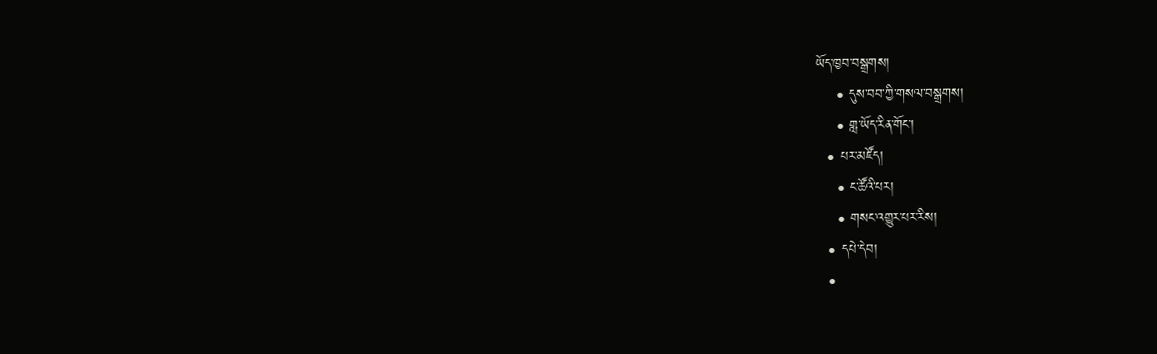ཡོད་ཁྱབ་བསྒྲགས།
    • དུས་བབ་ཀྱི་གསལ་བསྒྲགས།
    • གླ་ཡོད་རིན་གོང་།
  • པར་མཛོད།
    • ང་ཚོའི་པར།
    • གསང་འགྱུར་པར་རིས།
  • དཔེ་དེབ།
  •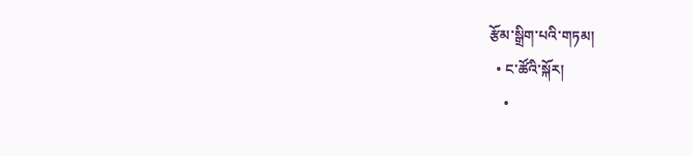རྩོམ་སྒྲིག་པའི་གཏམ།
  • ང་ཚོའི་སྐོར།
    •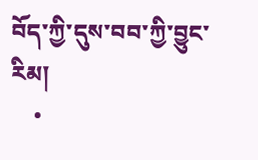བོད་ཀྱི་དུས་བབ་ཀྱི་བྱུང་རིམ།
    •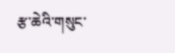རྩ་ཆེའི་གསུང་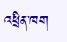འཕྲིན་ཁག